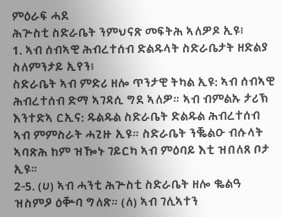ምዕራፍ ሓደ
ሕጕስቲ ስድራቤት ንምህናጽ መፍትሕ ኣለዎዶ ኢዩ፧
1. ኣብ ሰብኣዊ ሕብረተሰብ ድልዱላት ስድራቤታት ዘድልያ ስለምንታይ ኢየን፧
ስድራቤት ኣብ ምድሪ ዘሎ ጥንታዊ ትካል ኢዩ: ኣብ ሰብኣዊ ሕብረተሰብ ድማ ኣገዳሲ ግደ ኣለዎ። ኣብ ብምልኡ ታሪኽ እንተድኣ ርኢና: ዱልዱል ስድራቤት ድልዱል ሕብረተሰብ ኣብ ምምስራት ሓጊዙ ኢዩ። ስድራቤት ንቘልዑ ብሱላት ኣባጽሕ ከም ዝዀኑ ገይርካ ኣብ ምዕባይ እቲ ዝበለጸ ቦታ ኢዩ።
2-5. (ሀ) ኣብ ሓንቲ ሕጕስቲ ስድራቤት ዘሎ ቈልዓ ዝስምዖ ዕቝባ ግለጽ። (ለ) ኣብ ገሊኣተን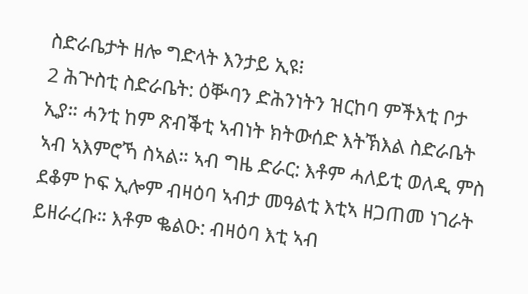ስድራቤታት ዘሎ ግድላት እንታይ ኢዩ፧
2 ሕጕስቲ ስድራቤት: ዕቝባን ድሕንነትን ዝርከባ ምችእቲ ቦታ ኢያ። ሓንቲ ከም ጽብቕቲ ኣብነት ክትውሰድ እትኽእል ስድራቤት ኣብ ኣእምሮኻ ስኣል። ኣብ ግዜ ድራር: እቶም ሓለይቲ ወለዲ ምስ ደቆም ኮፍ ኢሎም ብዛዕባ ኣብታ መዓልቲ እቲኣ ዘጋጠመ ነገራት ይዘራረቡ። እቶም ቈልዑ: ብዛዕባ እቲ ኣብ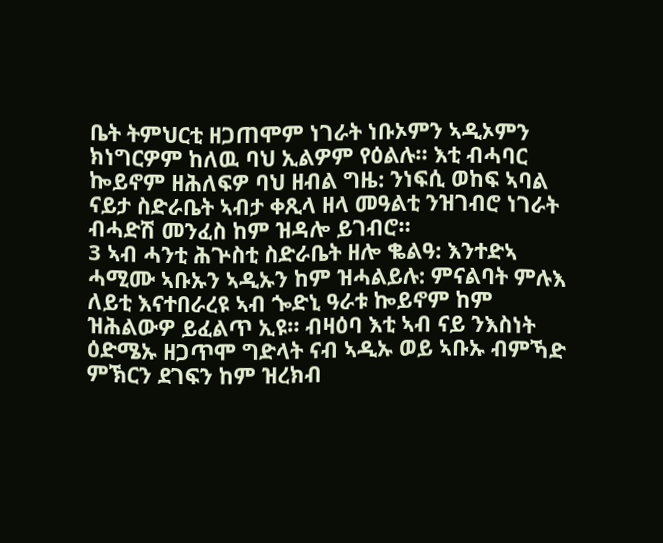ቤት ትምህርቲ ዘጋጠሞም ነገራት ነቡኦምን ኣዲኦምን ክነግርዎም ከለዉ ባህ ኢልዎም የዕልሉ። እቲ ብሓባር ኰይኖም ዘሕለፍዎ ባህ ዘብል ግዜ: ንነፍሲ ወከፍ ኣባል ናይታ ስድራቤት ኣብታ ቀጺላ ዘላ መዓልቲ ንዝገብሮ ነገራት ብሓድሽ መንፈስ ከም ዝዳሎ ይገብሮ።
3 ኣብ ሓንቲ ሕጕስቲ ስድራቤት ዘሎ ቈልዓ: እንተድኣ ሓሚሙ ኣቡኡን ኣዲኡን ከም ዝሓልይሉ: ምናልባት ምሉእ ለይቲ እናተበራረዩ ኣብ ጐድኒ ዓራቱ ኰይኖም ከም ዝሕልውዎ ይፈልጥ ኢዩ። ብዛዕባ እቲ ኣብ ናይ ንእስነት ዕድሜኡ ዘጋጥሞ ግድላት ናብ ኣዲኡ ወይ ኣቡኡ ብምኻድ ምኽርን ደገፍን ከም ዝረክብ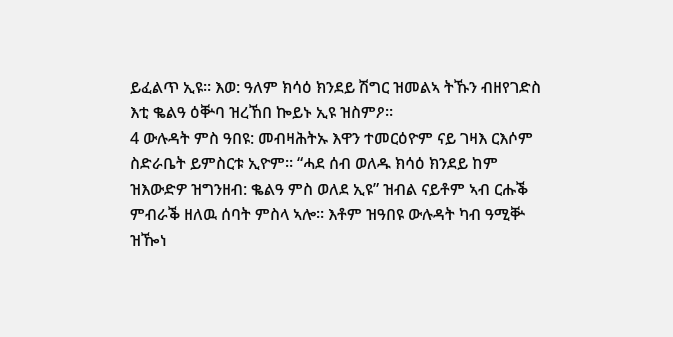ይፈልጥ ኢዩ። እወ: ዓለም ክሳዕ ክንደይ ሽግር ዝመልኣ ትኹን ብዘየገድስ እቲ ቈልዓ ዕቝባ ዝረኸበ ኰይኑ ኢዩ ዝስምዖ።
4 ውሉዳት ምስ ዓበዩ: መብዛሕትኡ እዋን ተመርዕዮም ናይ ገዛእ ርእሶም ስድራቤት ይምስርቱ ኢዮም። “ሓደ ሰብ ወለዱ ክሳዕ ክንደይ ከም ዝእውድዎ ዝግንዘብ: ቈልዓ ምስ ወለደ ኢዩ” ዝብል ናይቶም ኣብ ርሑቕ ምብራቕ ዘለዉ ሰባት ምስላ ኣሎ። እቶም ዝዓበዩ ውሉዳት ካብ ዓሚቝ ዝዀነ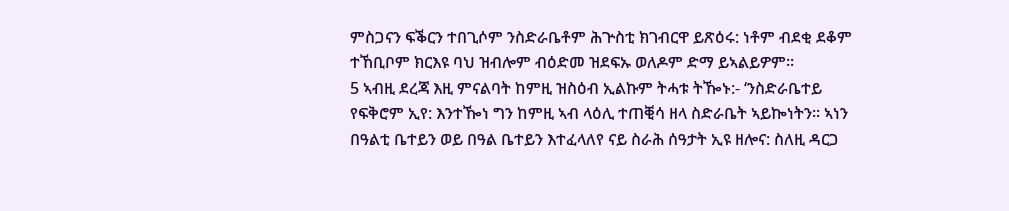ምስጋናን ፍቕርን ተበጊሶም ንስድራቤቶም ሕጕስቲ ክገብርዋ ይጽዕሩ: ነቶም ብደቂ ደቆም ተኸቢቦም ክርእዩ ባህ ዝብሎም ብዕድመ ዝደፍኡ ወለዶም ድማ ይኣልይዎም።
5 ኣብዚ ደረጃ እዚ ምናልባት ከምዚ ዝስዕብ ኢልኩም ትሓቱ ትዀኑ:- ‘ንስድራቤተይ የፍቅሮም ኢየ: እንተዀነ ግን ከምዚ ኣብ ላዕሊ ተጠቒሳ ዘላ ስድራቤት ኣይኰነትን። ኣነን በዓልቲ ቤተይን ወይ በዓል ቤተይን እተፈላለየ ናይ ስራሕ ሰዓታት ኢዩ ዘሎና: ስለዚ ዳርጋ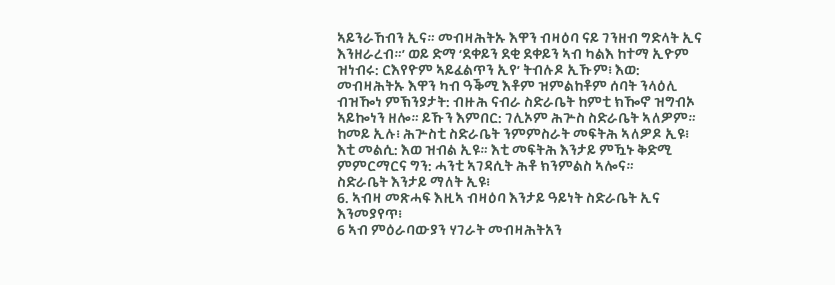ኣይንራኸብን ኢና። መብዛሕትኡ እዋን ብዛዕባ ናይ ገንዘብ ግድላት ኢና እንዘራረብ።’ ወይ ድማ ‘ደቀይን ደቂ ደቀይን ኣብ ካልእ ከተማ ኢዮም ዝነብሩ: ርእየዮም ኣይፈልጥን ኢየ’ ትብሉዶ ኢኹም፧ እወ: መብዛሕትኡ እዋን ካብ ዓቕሚ እቶም ዝምልከቶም ሰባት ንላዕሊ ብዝዀነ ምኽንያታት: ብዙሕ ናብራ ስድራቤት ከምቲ ክዀኖ ዝግብኦ ኣይኰነን ዘሎ። ይኹን እምበር: ገሊኦም ሕጕስ ስድራቤት ኣለዎም። ከመይ ኢሉ፧ ሕጕስቲ ስድራቤት ንምምስራት መፍትሕ ኣለዎዶ ኢዩ፧ እቲ መልሲ: እወ ዝብል ኢዩ። እቲ መፍትሕ እንታይ ምዃኑ ቅድሚ ምምርማርና ግን: ሓንቲ ኣገዳሲት ሕቶ ክንምልስ ኣሎና።
ስድራቤት እንታይ ማለት ኢዩ፧
6. ኣብዛ መጽሓፍ እዚኣ ብዛዕባ እንታይ ዓይነት ስድራቤት ኢና እንመያየጥ፧
6 ኣብ ምዕራባውያን ሃገራት መብዛሕትአን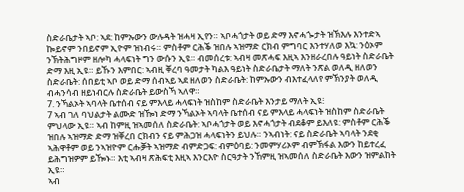ስድራቤታት ኣቦ: ኣደ: ከምኡውን ውሉዳት ዝሓዛ ኢየን። ኣቦሓጎታት ወይ ድማ እኖሓጐታት ዝኽእሉ እንተድኣ ኰይኖም ንበይኖም ኢዮም ዝነብሩ። ምስቶም ርሕቕ ዝበሉ ኣዝማድ ርክብ ምግባር እንተሃለወ እኳ: ንዕኦም ንኽትሕግዞም ዘሎካ ሓላፍነት ግን ውሱን ኢዩ። ብመሰረቱ: ኣብዛ መጽሓፍ እዚኣ እንዘራረበሉ ዓይነት ስድራቤት ድማ እዚ ኢዩ። ይኹን እምበር: ኣብዚ ቐረባ ዓመታት ካልእ ዓይነት ስድራቤታት ማለት ንጽል ወለዲ ዘለወን ስድራቤት: ሰበይቲ ኣቦ ወይ ድማ ሰብኣይ ኣደ ዘለወን ስድራቤት: ከምኡውን ብእተፈላለየ ምኽንያት ወለዲ ብሓንሳብ ዘይነብርሉ ስድራቤት ይውስኻ ኣለዋ።
7. ንኻልኦት ኣባላት ቤተሰብ ናይ ምእላይ ሓላፍነት ዝስከም ስድራቤት እንታይ ማለት ኢዩ፧
7 ኣብ ገለ ባህልታት ልሙድ ዝዀነ ድማ ንኻልኦት ኣባላት ቤተሰብ ናይ ምእላይ ሓላፍነት ዝስከም ስድራቤት ምህላው ኢዩ። ኣብ ከምዚ ዝኣመሰለ ስድራቤት: ኣቦሓጎታት ወይ እኖሓጎታት ብደቆም ይእለዩ: ምስቶም ርሕቕ ዝበሉ ኣዝማድ ድማ ዝቐረበ ርክብን ናይ ምሕጋዝ ሓላፍነትን ይህሉ። ንኣብነት: ናይ ስድራቤት ኣባላት ንደቂ ኣሕዋቶም ወይ ንኣዝዮም ርሑቓት ኣዝማድ ብምድጋፍ: ብምዕባይ: ንመምሃሪኦም ብምኽፋል እውን ከይተረፈ ይሕግዝዎም ይዀኑ። እቲ ኣብዛ ጽሕፍቲ እዚኣ እንርእዮ ስርዓታት ንኸምዚ ዝኣመሰለ ስድራቤት እውን ዝምልከት ኢዩ።
ኣብ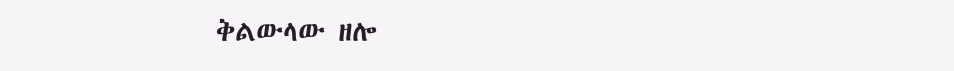ቅልውላው ዘሎ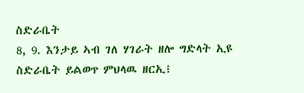ስድራቤት
8, 9. እንታይ ኣብ ገለ ሃገራት ዘሎ ግድላት ኢዩ ስድራቤት ይልወጥ ምህላዉ ዘርኢ፧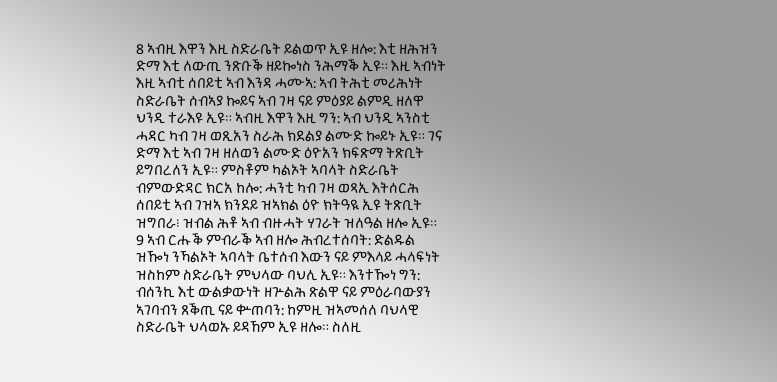8 ኣብዚ እዋን እዚ ስድራቤት ይልወጥ ኢዩ ዘሎ: እቲ ዘሕዝን ድማ እቲ ለውጢ ንጽቡቕ ዘይኰነስ ንሕማቕ ኢዩ። እዚ ኣብነት እዚ ኣብቲ ሰበይቲ ኣብ እንዳ ሓሙኣ: ኣብ ትሕቲ መሪሕነት ስድራቤት ሰብኣያ ኰይና ኣብ ገዛ ናይ ምዕያይ ልምዲ ዘለዋ ህንዲ ተራእዩ ኢዩ። ኣብዚ እዋን እዚ ግን: ኣብ ህንዲ ኣንስቲ ሓዳር ካብ ገዛ ወጺአን ስራሕ ክደልያ ልሙድ ኰይኑ ኢዩ። ገና ድማ እቲ ኣብ ገዛ ዘለወን ልሙድ ዕዮአን ክፍጽማ ትጽቢት ይግበረለን ኢዩ። ምስቶም ካልኦት ኣባላት ስድራቤት ብምውድዳር ክርአ ከሎ: ሓንቲ ካብ ገዛ ወጻኢ እትሰርሕ ሰበይቲ ኣብ ገዝኣ ክንደይ ዝኣክል ዕዮ ክትዓዪ ኢዩ ትጽቢት ዝግበራ፧ ዝብል ሕቶ ኣብ ብዙሓት ሃገራት ዝለዓል ዘሎ ኢዩ።
9 ኣብ ርሑቕ ምብራቕ ኣብ ዘሎ ሕብረተሰባት: ድልዱል ዝዀነ ንኻልኦት ኣባላት ቤተሰብ እውን ናይ ምእላይ ሓላፍነት ዝስከም ስድራቤት ምህላው ባህሊ ኢዩ። እንተዀነ ግን: ብሰንኪ እቲ ውልቃውነት ዘጕልሕ ጽልዋ ናይ ምዕራባውያን ኣገባብን ጸቕጢ ናይ ቍጠባን: ከምዚ ዝኣመሰለ ባህላዊ ስድራቤት ህላወኡ ይዳኸም ኢዩ ዘሎ። ስለዚ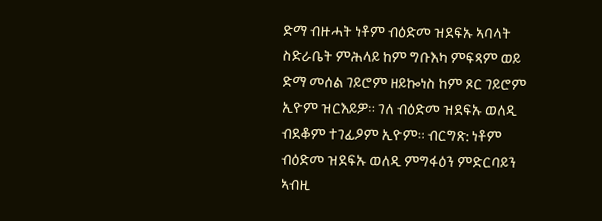ድማ ብዙሓት ነቶም ብዕድመ ዝደፍኡ ኣባላት ስድራቤት ምሕላይ ከም ግቡእካ ምፍጻም ወይ ድማ መሰል ገይሮም ዘይኰነስ ከም ጾር ገይሮም ኢዮም ዝርእይዎ። ገለ ብዕድመ ዝደፍኡ ወለዲ ብደቆም ተገፊዖም ኢዮም። ብርግጽ: ነቶም ብዕድመ ዝደፍኡ ወለዲ ምግፋዕን ምድርባይን ኣብዚ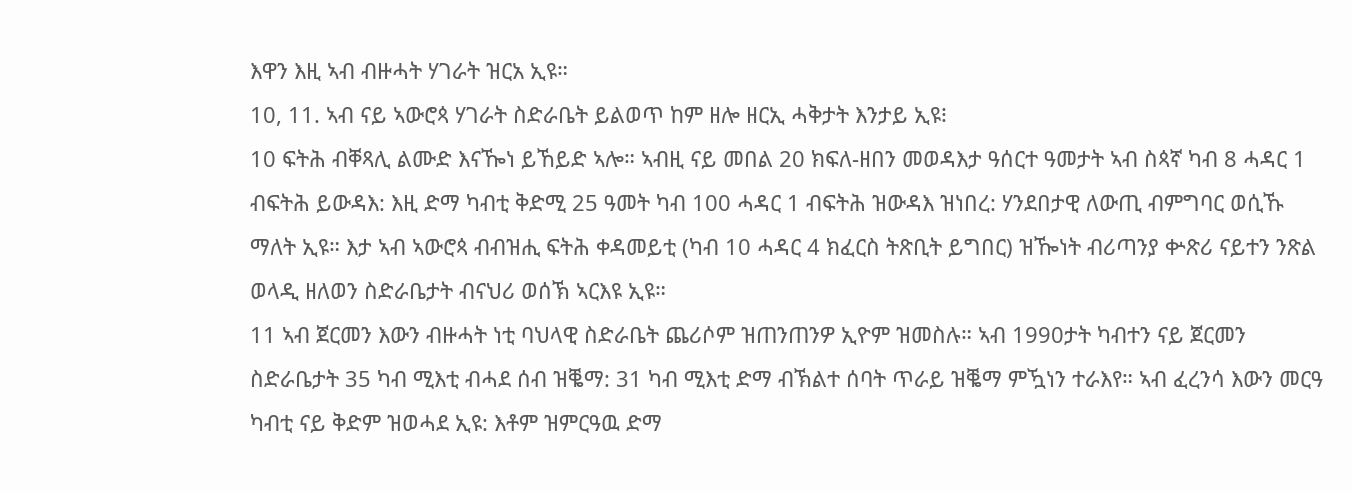እዋን እዚ ኣብ ብዙሓት ሃገራት ዝርአ ኢዩ።
10, 11. ኣብ ናይ ኣውሮጳ ሃገራት ስድራቤት ይልወጥ ከም ዘሎ ዘርኢ ሓቅታት እንታይ ኢዩ፧
10 ፍትሕ ብቐጻሊ ልሙድ እናዀነ ይኸይድ ኣሎ። ኣብዚ ናይ መበል 20 ክፍለ-ዘበን መወዳእታ ዓሰርተ ዓመታት ኣብ ስጳኛ ካብ 8 ሓዳር 1 ብፍትሕ ይውዳእ: እዚ ድማ ካብቲ ቅድሚ 25 ዓመት ካብ 100 ሓዳር 1 ብፍትሕ ዝውዳእ ዝነበረ: ሃንደበታዊ ለውጢ ብምግባር ወሲኹ ማለት ኢዩ። እታ ኣብ ኣውሮጳ ብብዝሒ ፍትሕ ቀዳመይቲ (ካብ 10 ሓዳር 4 ክፈርስ ትጽቢት ይግበር) ዝዀነት ብሪጣንያ ቍጽሪ ናይተን ንጽል ወላዲ ዘለወን ስድራቤታት ብናህሪ ወሰኽ ኣርእዩ ኢዩ።
11 ኣብ ጀርመን እውን ብዙሓት ነቲ ባህላዊ ስድራቤት ጨሪሶም ዝጠንጠንዎ ኢዮም ዝመስሉ። ኣብ 1990ታት ካብተን ናይ ጀርመን ስድራቤታት 35 ካብ ሚእቲ ብሓደ ሰብ ዝቘማ: 31 ካብ ሚእቲ ድማ ብኽልተ ሰባት ጥራይ ዝቘማ ምዃነን ተራእየ። ኣብ ፈረንሳ እውን መርዓ ካብቲ ናይ ቅድም ዝወሓደ ኢዩ: እቶም ዝምርዓዉ ድማ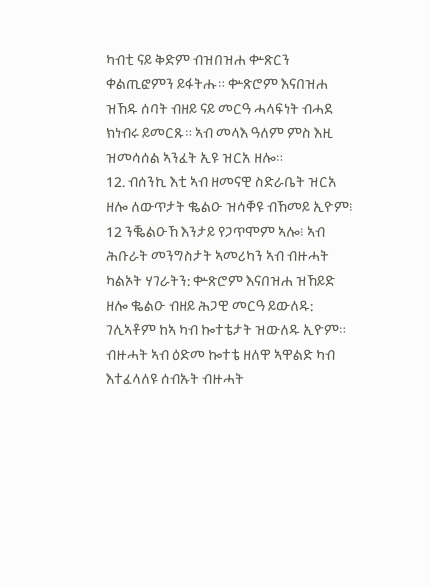ካብቲ ናይ ቅድም ብዝበዝሐ ቍጽርን ቀልጢፎምን ይፋትሑ። ቍጽሮም እናበዝሐ ዝኸዱ ሰባት ብዘይ ናይ መርዓ ሓላፍነት ብሓደ ክነብሩ ይመርጹ። ኣብ መላእ ዓለም ምስ እዚ ዝመሳሰል ኣንፈት ኢዩ ዝርአ ዘሎ።
12. ብሰንኪ እቲ ኣብ ዘመናዊ ስድራቤት ዝርአ ዘሎ ለውጥታት ቈልዑ ዝሳቐዩ ብኸመይ ኢዮም፧
12 ንቘልዑኸ እንታይ የጋጥሞም ኣሎ፧ ኣብ ሕቡራት መንግስታት ኣመሪካን ኣብ ብዙሓት ካልኦት ሃገራትን: ቍጽሮም እናበዝሐ ዝኸይድ ዘሎ ቈልዑ ብዘይ ሕጋዊ መርዓ ይውለዱ: ገሊኣቶም ከኣ ካብ ኰተቴታት ዝውለዱ ኢዮም። ብዙሓት ኣብ ዕድመ ኰተቴ ዘለዋ ኣዋልድ ካብ እተፈላለዩ ሰብኡት ብዙሓት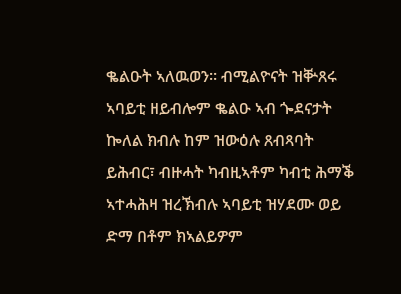ቈልዑት ኣለዉወን። ብሚልዮናት ዝቝጸሩ ኣባይቲ ዘይብሎም ቈልዑ ኣብ ጐደናታት ኰለል ክብሉ ከም ዝውዕሉ ጸብጻባት ይሕብር፣ ብዙሓት ካብዚኣቶም ካብቲ ሕማቕ ኣተሓሕዛ ዝረኽብሉ ኣባይቲ ዝሃደሙ ወይ ድማ በቶም ክኣልይዎም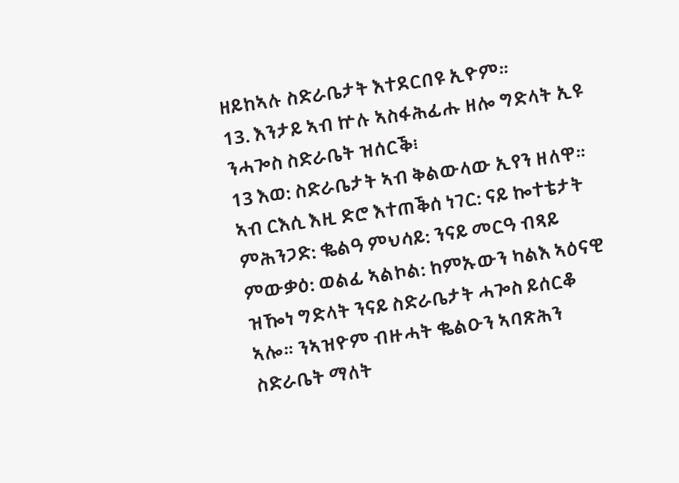ዘይከኣሉ ስድራቤታት እተደርበዩ ኢዮም።
13. እንታይ ኣብ ኵሉ ኣስፋሕፊሑ ዘሎ ግድላት ኢዩ ንሓጐስ ስድራቤት ዝሰርቕ፧
13 እወ: ስድራቤታት ኣብ ቅልውላው ኢየን ዘለዋ። ኣብ ርእሲ እዚ ድሮ እተጠቕሰ ነገር: ናይ ኰተቴታት ምሕንጋድ: ቈልዓ ምህሳይ: ንናይ መርዓ ብጻይ ምውቃዕ: ወልፊ ኣልኮል: ከምኡውን ካልእ ኣዕናዊ ዝዀነ ግድላት ንናይ ስድራቤታት ሓጐስ ይሰርቆ ኣሎ። ንኣዝዮም ብዙሓት ቈልዑን ኣባጽሕን ስድራቤት ማለት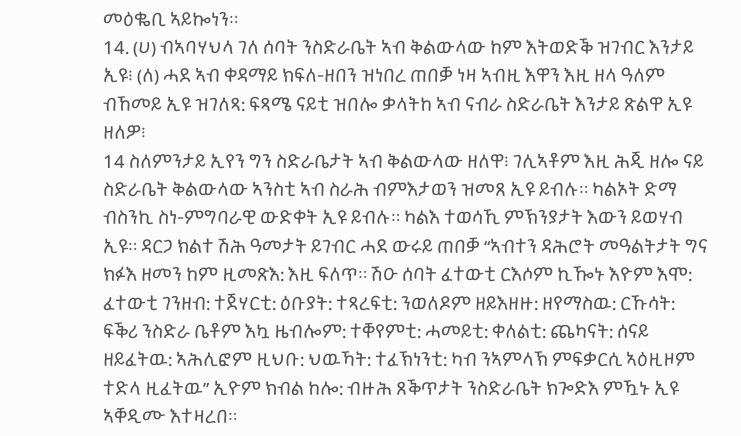መዕቈቢ ኣይኰነን።
14. (ሀ) ብኣባሃህላ ገለ ሰባት ንስድራቤት ኣብ ቅልውላው ከም እትወድቕ ዝገብር እንታይ ኢዩ፧ (ለ) ሓደ ኣብ ቀዳማይ ክፍለ-ዘበን ዝነበረ ጠበቓ ነዛ ኣብዚ እዋን እዚ ዘላ ዓለም ብኸመይ ኢዩ ዝገለጻ: ፍጻሜ ናይቲ ዝበሎ ቃላትከ ኣብ ናብራ ስድራቤት እንታይ ጽልዋ ኢዩ ዘለዎ፧
14 ስለምንታይ ኢየን ግን ስድራቤታት ኣብ ቅልውላው ዘለዋ፧ ገሊኣቶም እዚ ሕጂ ዘሎ ናይ ስድራቤት ቅልውላው ኣንስቲ ኣብ ስራሕ ብምእታወን ዝመጸ ኢዩ ይብሉ። ካልኦት ድማ ብስንኪ ስነ-ምግባራዊ ውድቀት ኢዩ ይብሉ። ካልእ ተወሳኺ ምኽንያታት እውን ይወሃብ ኢዩ። ዳርጋ ክልተ ሽሕ ዓመታት ይገብር ሓደ ውሩይ ጠበቓ “ኣብተን ዳሕሮት መዓልትታት ግና ክፉእ ዘመን ከም ዚመጽእ: እዚ ፍለጥ። ሽዑ ሰባት ፈተውቲ ርእሶም ኪዀኑ እዮም እሞ: ፈተውቲ ገንዘብ: ተጀሃርቲ: ዕቡያት: ተጻረፍቲ: ንወለዶም ዘይእዘዙ: ዘየማስዉ: ርኹሳት: ፍቕሪ ንስድራ ቤቶም እኳ ዜብሎም: ተቐየምቲ: ሓመይቲ: ቀለልቲ: ጨካናት: ሰናይ ዘይፈትዉ: ኣሕሊፎም ዚህቡ: ህዉኻት: ተፈኽነንቲ: ካብ ንኣምላኽ ምፍቃርሲ ኣዕዚዞም ተድላ ዚፈትዉ” ኢዮም ክብል ከሎ: ብዙሕ ጸቕጥታት ንስድራቤት ክጐድእ ምዃኑ ኢዩ ኣቐዲሙ እተዛረበ።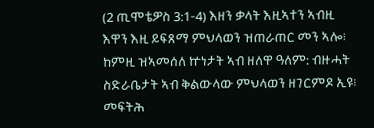(2 ጢሞቴዎስ 3:1-4) እዘን ቃላት እዚኣተን ኣብዚ እዋን እዚ ይፍጸማ ምህላወን ዝጠራጠር መን ኣሎ፧ ከምዚ ዝኣመሰለ ኵነታት ኣብ ዘለዋ ዓለም: ብዙሓት ስድራቤታት ኣብ ቅልውላው ምህላወን ዘገርምዶ ኢዩ፧
መፍትሕ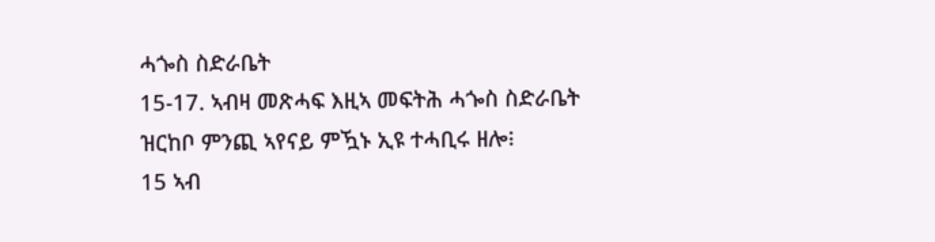ሓጐስ ስድራቤት
15-17. ኣብዛ መጽሓፍ እዚኣ መፍትሕ ሓጐስ ስድራቤት ዝርከቦ ምንጪ ኣየናይ ምዃኑ ኢዩ ተሓቢሩ ዘሎ፧
15 ኣብ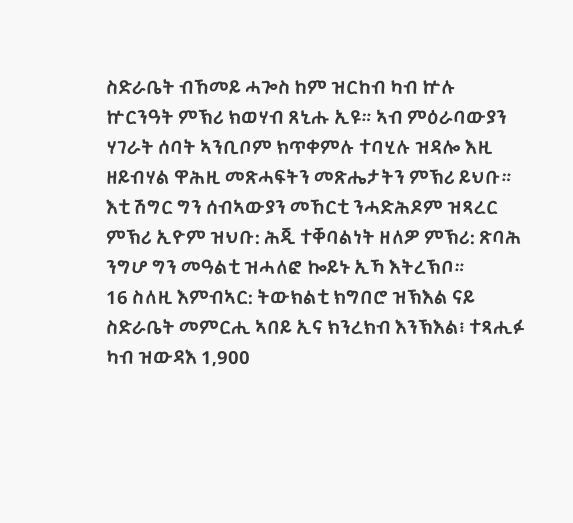ስድራቤት ብኸመይ ሓጐስ ከም ዝርከብ ካብ ኵሉ ኵርንዓት ምኽሪ ክወሃብ ጸኒሑ ኢዩ። ኣብ ምዕራባውያን ሃገራት ሰባት ኣንቢቦም ክጥቀምሉ ተባሂሉ ዝዳሎ እዚ ዘይብሃል ዋሕዚ መጽሓፍትን መጽሔታትን ምኽሪ ይህቡ። እቲ ሽግር ግን ሰብኣውያን መኸርቲ ንሓድሕዶም ዝጻረር ምኽሪ ኢዮም ዝህቡ: ሕጂ ተቐባልነት ዘለዎ ምኽሪ: ጽባሕ ንግሆ ግን መዓልቲ ዝሓለፎ ኰይኑ ኢኻ እትረኽቦ።
16 ስለዚ እምብኣር: ትውክልቲ ክግበሮ ዝኽእል ናይ ስድራቤት መምርሒ ኣበይ ኢና ክንረክብ እንኽእል፧ ተጻሒፉ ካብ ዝውዳእ 1,900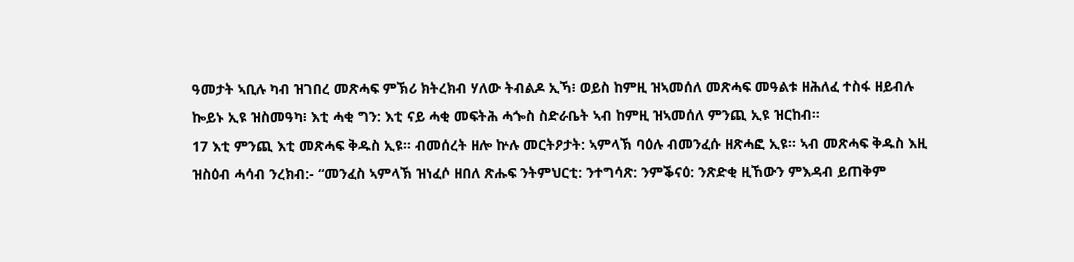ዓመታት ኣቢሉ ካብ ዝገበረ መጽሓፍ ምኽሪ ክትረክብ ሃለው ትብልዶ ኢኻ፧ ወይስ ከምዚ ዝኣመሰለ መጽሓፍ መዓልቱ ዘሕለፈ ተስፋ ዘይብሉ ኰይኑ ኢዩ ዝስመዓካ፧ እቲ ሓቂ ግን: እቲ ናይ ሓቂ መፍትሕ ሓጐስ ስድራቤት ኣብ ከምዚ ዝኣመሰለ ምንጪ ኢዩ ዝርከብ።
17 እቲ ምንጪ እቲ መጽሓፍ ቅዱስ ኢዩ። ብመሰረት ዘሎ ኵሉ መርትዖታት: ኣምላኽ ባዕሉ ብመንፈሱ ዘጽሓፎ ኢዩ። ኣብ መጽሓፍ ቅዱስ እዚ ዝስዕብ ሓሳብ ንረክብ:- “መንፈስ ኣምላኽ ዝነፈሶ ዘበለ ጽሑፍ ንትምህርቲ: ንተግሳጽ: ንምቕናዕ: ንጽድቂ ዚኸውን ምእዳብ ይጠቅም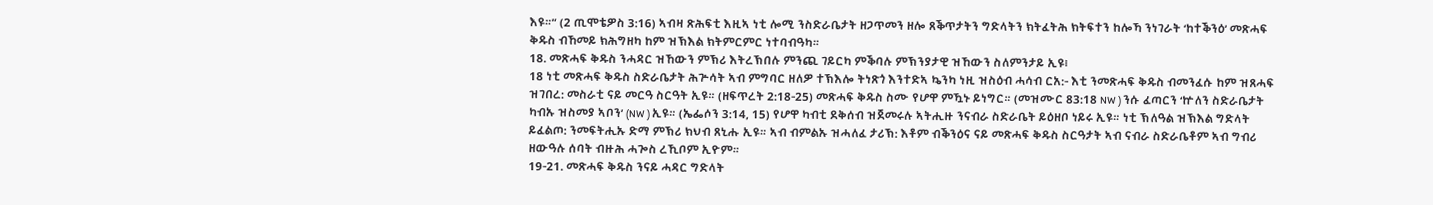እዩ።” (2 ጢሞቴዎስ 3:16) ኣብዛ ጽሕፍቲ እዚኣ ነቲ ሎሚ ንስድራቤታት ዘጋጥመን ዘሎ ጸቕጥታትን ግድላትን ክትፈትሕ ክትፍተን ከሎኻ ንነገራት ‘ከተቕንዕ’ መጽሓፍ ቅዱስ ብኸመይ ክሕግዘካ ከም ዝኽእል ክትምርምር ነተባብዓካ።
18. መጽሓፍ ቅዱስ ንሓዳር ዝኸውን ምኽሪ እትረኽበሉ ምንጪ ገይርካ ምቕባሉ ምኽንያታዊ ዝኸውን ስለምንታይ ኢዩ፧
18 ነቲ መጽሓፍ ቅዱስ ስድራቤታት ሕጕሳት ኣብ ምግባር ዘለዎ ተኽእሎ ትነጽጎ እንተድኣ ኴንካ ነዚ ዝስዕብ ሓሳብ ርአ:- እቲ ንመጽሓፍ ቅዱስ ብመንፈሱ ከም ዝጸሓፍ ዝገበረ: መስራቲ ናይ መርዓ ስርዓት ኢዩ። (ዘፍጥረት 2:18-25) መጽሓፍ ቅዱስ ስሙ የሆዋ ምዃኑ ይነግር። (መዝሙር 83:18 NW ) ንሱ ፈጣርን ‘ኵለን ስድራቤታት ካብኡ ዝስመያ ኣቦን’ (NW ) ኢዩ። (ኤፌሶን 3:14, 15) የሆዋ ካብቲ ደቅሰብ ዝጀመሩሉ ኣትሒዙ ንናብራ ስድራቤት ይዕዘቦ ነይሩ ኢዩ። ነቲ ኽለዓል ዝኽእል ግድላት ይፈልጦ: ንመፍትሒኡ ድማ ምኽሪ ክህብ ጸኒሑ ኢዩ። ኣብ ብምልኡ ዝሓለፈ ታሪኽ: እቶም ብቕንዕና ናይ መጽሓፍ ቅዱስ ስርዓታት ኣብ ናብራ ስድራቤቶም ኣብ ግብሪ ዘውዓሉ ሰባት ብዙሕ ሓጐስ ረኺቦም ኢዮም።
19-21. መጽሓፍ ቅዱስ ንናይ ሓዳር ግድላት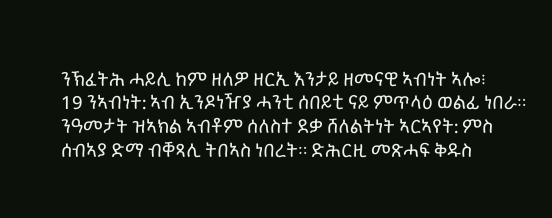ንኽፈትሕ ሓይሊ ከም ዘለዎ ዘርኢ እንታይ ዘመናዊ ኣብነት ኣሎ፧
19 ንኣብነት: ኣብ ኢንዶነዥያ ሓንቲ ሰበይቲ ናይ ምጥላዕ ወልፊ ነበራ። ንዓመታት ዝኣክል ኣብቶም ሰለስተ ደቃ ሸለልትነት ኣርኣየት: ምስ ሰብኣያ ድማ ብቐጻሊ ትበኣስ ነበረት። ድሕርዚ መጽሓፍ ቅዱስ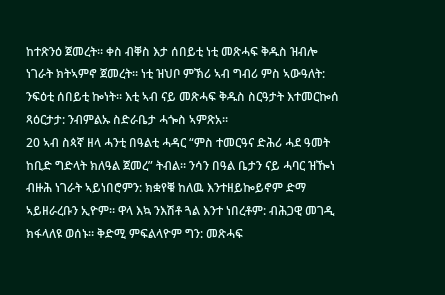ከተጽንዕ ጀመረት። ቀስ ብቐስ እታ ሰበይቲ ነቲ መጽሓፍ ቅዱስ ዝብሎ ነገራት ክትኣምኖ ጀመረት። ነቲ ዝህቦ ምኽሪ ኣብ ግብሪ ምስ ኣውዓለት: ንፍዕቲ ሰበይቲ ኰነት። እቲ ኣብ ናይ መጽሓፍ ቅዱስ ስርዓታት እተመርኰሰ ጻዕርታታ: ንብምልኡ ስድራቤታ ሓጐስ ኣምጽአ።
20 ኣብ ስጳኛ ዘላ ሓንቲ በዓልቲ ሓዳር “ምስ ተመርዓና ድሕሪ ሓደ ዓመት ከቢድ ግድላት ክለዓል ጀመረ” ትብል። ንሳን በዓል ቤታን ናይ ሓባር ዝዀነ ብዙሕ ነገራት ኣይነበሮምን: ክቋየቑ ከለዉ እንተዘይኰይኖም ድማ ኣይዘራረቡን ኢዮም። ዋላ እኳ ንእሽቶ ጓል እንተ ነበረቶም: ብሕጋዊ መገዲ ክፋላለዩ ወሰኑ። ቅድሚ ምፍልላዮም ግን: መጽሓፍ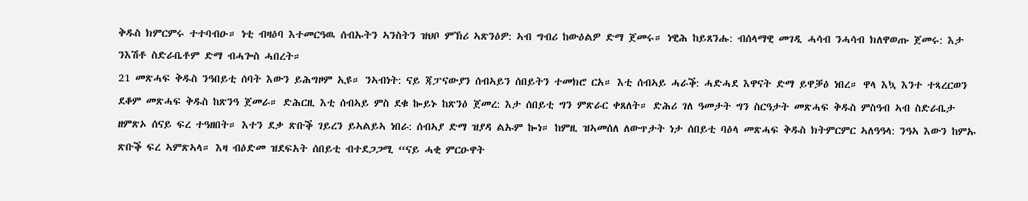ቅዱስ ክምርምሩ ተተባብዑ። ነቲ ብዛዕባ እተመርዓዉ ሰብኡትን ኣንስትን ዝህቦ ምኽሪ ኣጽንዕዎ: ኣብ ግብሪ ከውዕልዎ ድማ ጀመሩ። ነዊሕ ከይጸንሑ: ብሰላማዊ መገዲ ሓሳብ ንሓሳብ ክለዋወጡ ጀመሩ: እታ ንእሽቶ ስድራቤቶም ድማ ብሓጐስ ሓበረት።
21 መጽሓፍ ቅዱስ ንዓበይቲ ሰባት እውን ይሕግዞም ኢዩ። ንኣብነት: ናይ ጃፓናውያን ሰብኣይን ሰበይትን ተመክሮ ርአ። እቲ ሰብኣይ ሓራቕ: ሓድሓደ እዋናት ድማ ይዋቓዕ ነበረ። ዋላ እኳ እንተ ተጻረርወን ደቆም መጽሓፍ ቅዱስ ከጽንዓ ጀመራ። ድሕርዚ እቲ ሰብኣይ ምስ ደቁ ኰይኑ ከጽንዕ ጀመረ: እታ ሰበይቲ ግን ምጽራር ቀጸለት። ድሕሪ ገለ ዓመታት ግን ስርዓታት መጽሓፍ ቅዱስ ምስዓብ ኣብ ስድራቤታ ዘምጽኦ ሰናይ ፍረ ተዓዘበት። እተን ደቃ ጽቡቕ ገይረን ይኣልይኣ ነበራ: ሰብኣያ ድማ ዝያዳ ልኡም ኰነ። ከምዚ ዝኣመሰለ ለውጥታት ነታ ሰበይቲ ባዕላ መጽሓፍ ቅዱስ ክትምርምር ኣለዓዓላ: ንዓኣ እውን ከምኡ ጽቡቕ ፍረ ኣምጽኣላ። እዛ ብዕድመ ዝደፍአት ሰበይቲ ብተደጋጋሚ “ናይ ሓቂ ምርዑዋት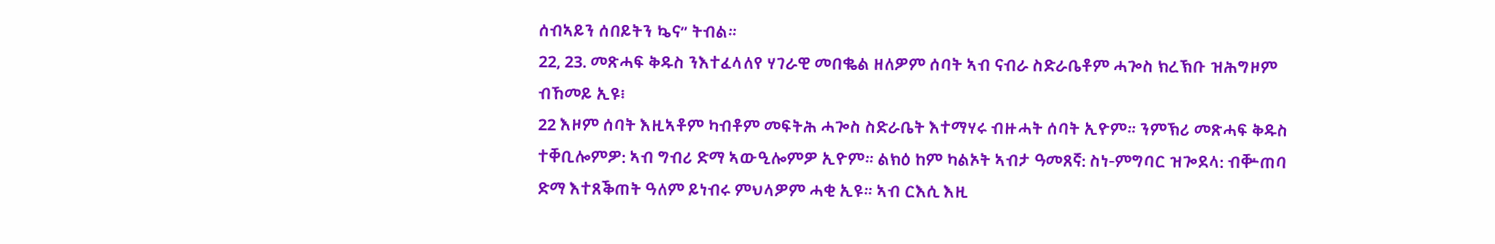ሰብኣይን ሰበይትን ኴና” ትብል።
22, 23. መጽሓፍ ቅዱስ ንእተፈላለየ ሃገራዊ መበቈል ዘለዎም ሰባት ኣብ ናብራ ስድራቤቶም ሓጐስ ክረኽቡ ዝሕግዞም ብኸመይ ኢዩ፧
22 እዞም ሰባት እዚኣቶም ካብቶም መፍትሕ ሓጐስ ስድራቤት እተማሃሩ ብዙሓት ሰባት ኢዮም። ንምኽሪ መጽሓፍ ቅዱስ ተቐቢሎምዎ: ኣብ ግብሪ ድማ ኣውዒሎምዎ ኢዮም። ልክዕ ከም ካልኦት ኣብታ ዓመጸኛ: ስነ-ምግባር ዝጐደላ: ብቝጠባ ድማ እተጸቕጠት ዓለም ይነብሩ ምህላዎም ሓቂ ኢዩ። ኣብ ርእሲ እዚ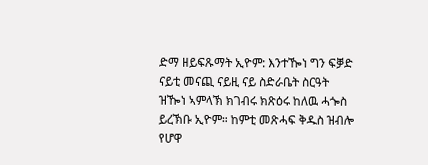ድማ ዘይፍጹማት ኢዮም: እንተዀነ ግን ፍቓድ ናይቲ መናጪ ናይዚ ናይ ስድራቤት ስርዓት ዝዀነ ኣምላኽ ክገብሩ ክጽዕሩ ከለዉ ሓጐስ ይረኽቡ ኢዮም። ከምቲ መጽሓፍ ቅዱስ ዝብሎ የሆዋ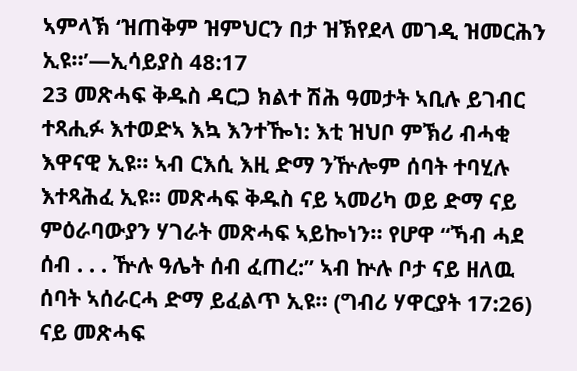ኣምላኽ ‘ዝጠቅም ዝምህርን በታ ዝኽየደላ መገዲ ዝመርሕን ኢዩ።’—ኢሳይያስ 48:17
23 መጽሓፍ ቅዱስ ዳርጋ ክልተ ሽሕ ዓመታት ኣቢሉ ይገብር ተጻሒፉ እተወድኣ እኳ እንተዀነ: እቲ ዝህቦ ምኽሪ ብሓቂ እዋናዊ ኢዩ። ኣብ ርእሲ እዚ ድማ ንዅሎም ሰባት ተባሂሉ እተጻሕፈ ኢዩ። መጽሓፍ ቅዱስ ናይ ኣመሪካ ወይ ድማ ናይ ምዕራባውያን ሃገራት መጽሓፍ ኣይኰነን። የሆዋ “ኻብ ሓደ ሰብ . . . ዅሉ ዓሌት ሰብ ፈጠረ:” ኣብ ኵሉ ቦታ ናይ ዘለዉ ሰባት ኣሰራርሓ ድማ ይፈልጥ ኢዩ። (ግብሪ ሃዋርያት 17:26) ናይ መጽሓፍ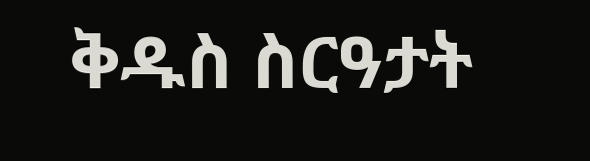ቅዱስ ስርዓታት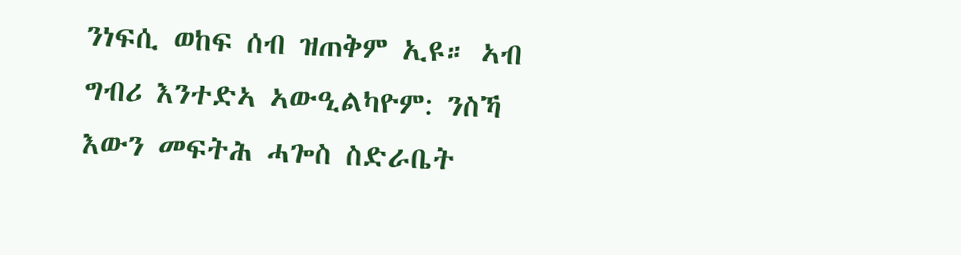ንነፍሲ ወከፍ ሰብ ዝጠቅም ኢዩ። ኣብ ግብሪ እንተድኣ ኣውዒልካዮም: ንስኻ እውን መፍትሕ ሓጐስ ስድራቤት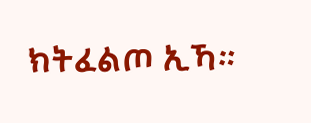ክትፈልጦ ኢኻ።